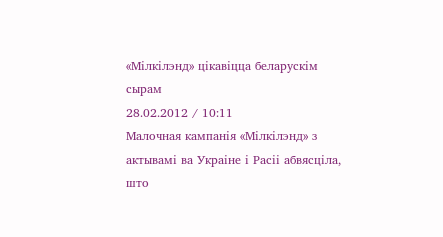«Мілкілэнд» цікавіцца беларускім сырам
28.02.2012 / 10:11
Малочная кампанія «Мілкілэнд» з актывамі ва Украіне і Расіі абвясціла, што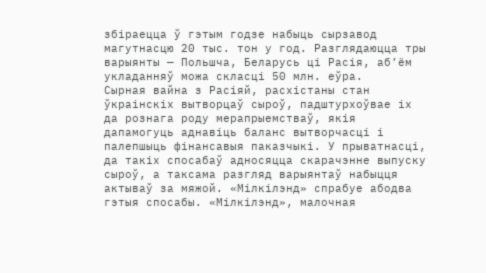збіраецца ў гэтым годзе набыць сырзавод магутнасцю 20 тыс. тон у год. Разглядаюцца тры варыянты — Польшча, Беларусь ці Расія, аб’ём укладанняў можа скласці 50 млн. еўра.
Сырная вайна з Расіяй, расхістаны стан ўкраінскіх вытворцаў сыроў, падштурхоўвае іх да рознага роду мерапрыемстваў, якія дапамогуць аднавіць баланс вытворчасці і палепшыць фінансавыя паказчыкі. У прыватнасці, да такіх спосабаў адносяцца скарачэнне выпуску сыроў, а таксама разгляд варыянтаў набыцця актываў за мяжой. «Мілкілэнд» спрабуе абодва гэтыя спосабы. «Мілкілэнд», малочная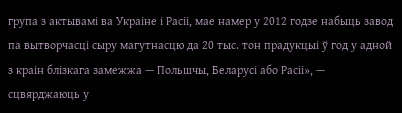група з актывамі ва Украіне і Расіі, мае намер у 2012 годзе набыць завод па вытворчасці сыру магутнасцю да 20 тыс. тон прадукцыі ў год у адной з краін блізкага замежжа — Польшчы, Беларусі або Расіі», — сцвярджаюць у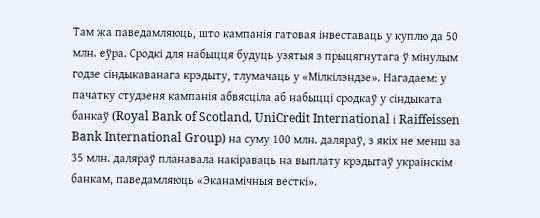Там жа паведамляюць, што кампанія гатовая інвеставаць у куплю да 50 млн. еўра. Сродкі для набыцця будуць узятыя з прыцягнутага ў мінулым годзе сіндыкаванага крэдыту, тлумачаць у «Мілкілэндзе». Нагадаем: у пачатку студзеня кампанія абвясціла аб набыцці сродкаў у сіндыката банкаў (Royal Bank of Scotland, UniCredit International і Raiffeissen Bank International Group) на суму 100 млн. даляраў, з якіх не менш за 35 млн. даляраў планавала накіраваць на выплату крэдытаў украінскім банкам, паведамляюць «Эканамічныя весткі».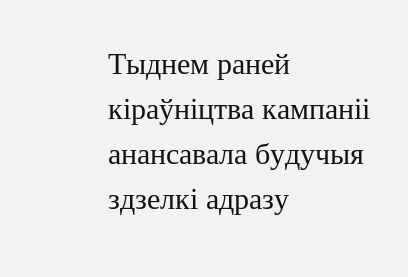Тыднем раней кіраўніцтва кампаніі анансавала будучыя здзелкі адразу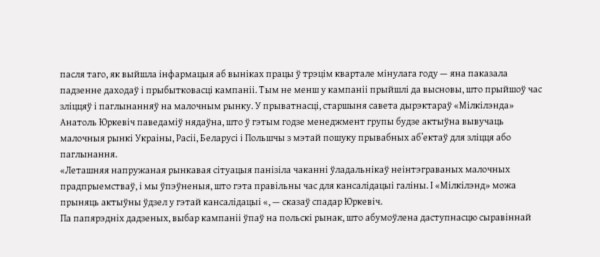пасля таго, як выйшла інфармацыя аб выніках працы ў трэцім квартале мінулага году — яна паказала падзенне даходаў і прыбытковасці кампаніі. Тым не менш у кампаніі прыйшлі да высновы, што прыйшоў час зліццяў і паглынанняў на малочным рынку. У прыватнасці, старшыня савета дырэктараў «Мілкілэнда» Анатоль Юркевіч паведаміў нядаўна, што ў гэтым годзе менеджмент групы будзе актыўна вывучаць малочныя рынкі Украіны, Расіі, Беларусі і Польшчы з мэтай пошуку прывабных аб’ектаў для зліцця або паглынання.
«Леташняя напружаная рынкавая сітуацыя панізіла чаканні ўладальнікаў неінтэграваных малочных прадпрыемстваў, і мы ўпэўненыя, што гэта правільны час для кансалідацыі галіны. І «Мілкілэнд» можа прыняць актыўны ўдзел у гэтай кансалідацыі «, — сказаў спадар Юркевіч.
Па папярэдніх дадзеных, выбар кампаніі ўпаў на польскі рынак, што абумоўлена даступнасцю сыравіннай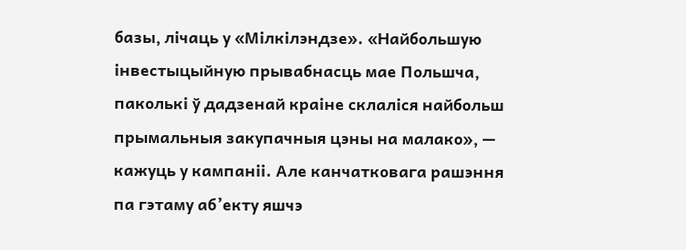базы, лічаць у «Мілкілэндзе». «Найбольшую інвестыцыйную прывабнасць мае Польшча, паколькі ў дадзенай краіне склаліся найбольш прымальныя закупачныя цэны на малако», — кажуць у кампаніі. Але канчатковага рашэння па гэтаму аб’екту яшчэ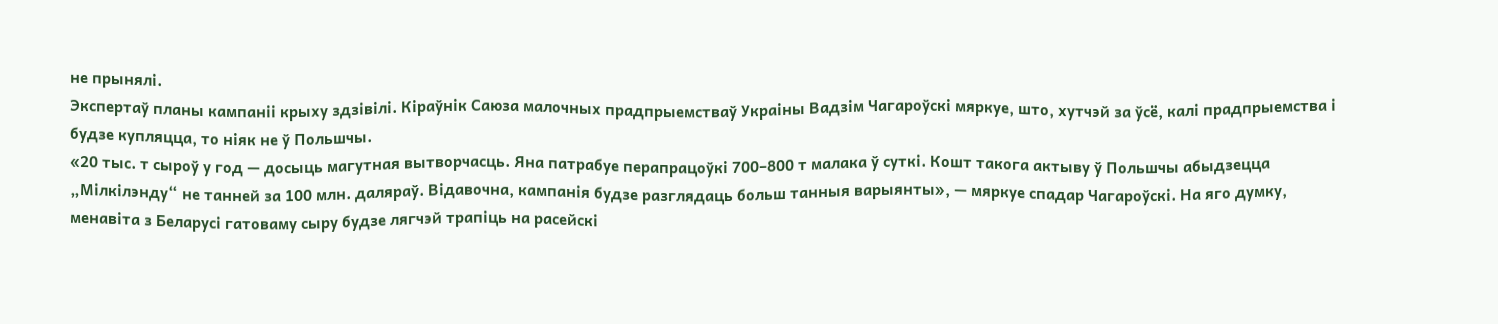не прынялі.
Экспертаў планы кампаніі крыху здзівілі. Кіраўнік Саюза малочных прадпрыемстваў Украіны Вадзім Чагароўскі мяркуе, што, хутчэй за ўсё, калі прадпрыемства і будзе купляцца, то ніяк не ў Польшчы.
«20 тыс. т сыроў у год — досыць магутная вытворчасць. Яна патрабуе перапрацоўкі 700–800 т малака ў суткі. Кошт такога актыву ў Польшчы абыдзецца „Мілкілэнду“ не танней за 100 млн. даляраў. Відавочна, кампанія будзе разглядаць больш танныя варыянты», — мяркуе спадар Чагароўскі. На яго думку, менавіта з Беларусі гатоваму сыру будзе лягчэй трапіць на расейскі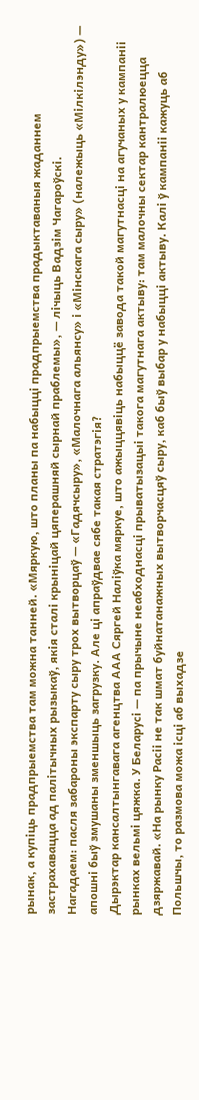рынак, а купіць прадпрыемства там можна танней. «Мяркую, што планы па набыцці прадпрыемства прадыктаваныя жаданнем застрахавацца ад палітычных рызыкаў, якія сталі крыніцай цяперашняй сырнай праблемы», — лічыць Вадзім Чагароўскі.
Нагадаем: пасля забароны экспарту сыру трох вытворцаў — «Гадячсыру», «Малочнага альянсу» і «Мінскага сыру» (належыць «Мілкілэнду») — апошні быў змушаны зменшыць загрузку. Але ці апраўдвае сябе такая стратэгія?
Дырэктар кансалтынгавага агенцтва ААА Сяргей Наліўка мяркуе, што ажыццявіць набыццё завода такой магутнасці на агучаных у кампаніі рынках вельмі цяжка. У Беларусі — па прычыне неабходнасці прыватызацыі такога магутнага актыву: там малочны сектар кантралюецца дзяржавай. «На рынку Расіі не так шмат буйнатанажных вытворчасцяў сыру, каб быў выбар у набыцці актыву. Калі ў кампаніі кажуць аб Польшчы, то размова можа ісці аб выхадзе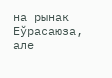на рынак Еўрасаюза, але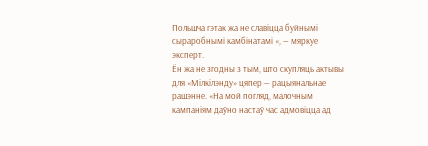Польшча гэтак жа не славіцца буйнымі сыраробнымі камбінатамі «, — мяркуе эксперт.
Ён жа не згодны з тым, што скупляць актывы для «Мілкілэнду» цяпер — рацыянальнае рашэнне. «На мой погляд, малочным кампаніям даўно настаў час адмовіцца ад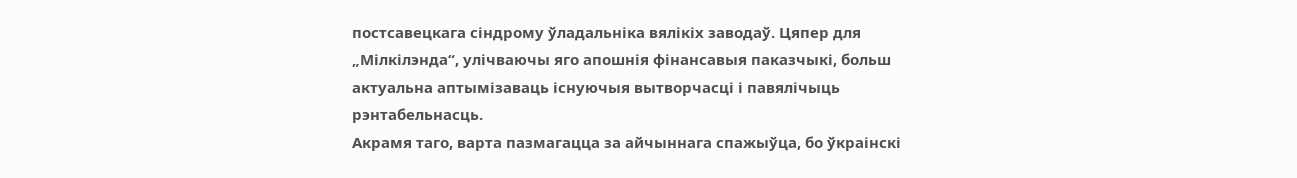постсавецкага сіндрому ўладальніка вялікіх заводаў. Цяпер для „Мілкілэнда“, улічваючы яго апошнія фінансавыя паказчыкі, больш актуальна аптымізаваць існуючыя вытворчасці і павялічыць рэнтабельнасць.
Акрамя таго, варта пазмагацца за айчыннага спажыўца, бо ўкраінскі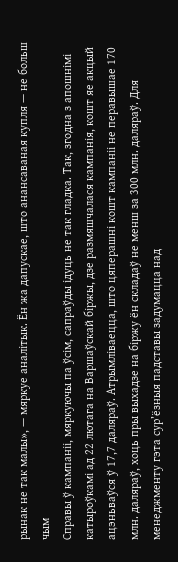рынак не так малы», — мяркуе аналітык. Ён жа дапускае, што анансаваная купля — не больш чым
Справы ў кампаніі, мяркуючы па ўсім, сапраўды ідуць не так гладка. Так, згодна з апошнімі катыроўкамі ад 22 лютага на Варшаўскай біржы, дзе размяшчалася кампанія, кошт яе акцый ацэньваўся ў 17,7 даляраў. Атрымліваецца, што цяперашні кошт кампаніі не перавышае 170 млн. даляраў, хоць пры выхадзе на біржу ён складаў не менш за 300 млн. даляраў. Для менеджменту гэта сур’ёзныя падставы задумацца над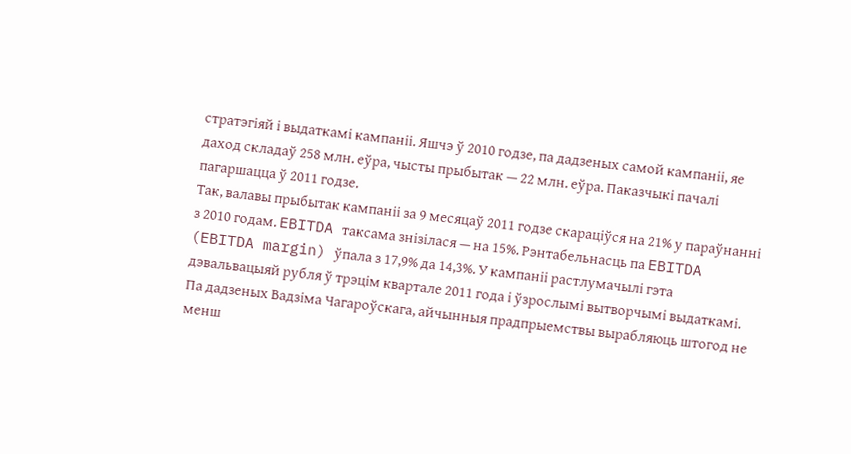стратэгіяй і выдаткамі кампаніі. Яшчэ ў 2010 годзе, па дадзеных самой кампаніі, яе даход складаў 258 млн. еўра, чысты прыбытак — 22 млн. еўра. Паказчыкі пачалі пагаршацца ў 2011 годзе.
Так, валавы прыбытак кампаніі за 9 месяцаў 2011 годзе скараціўся на 21% у параўнанні з 2010 годам. EBITDA таксама знізілася — на 15%. Рэнтабельнасць па EBITDA (EBITDA margin) ўпала з 17,9% да 14,3%. У кампаніі растлумачылі гэта дэвальвацыяй рубля ў трэцім квартале 2011 года і ўзрослымі вытворчымі выдаткамі.
Па дадзеных Вадзіма Чагароўскага, айчынныя прадпрыемствы вырабляюць штогод не менш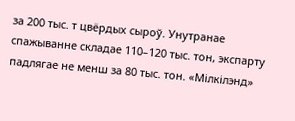за 200 тыс. т цвёрдых сыроў. Унутранае спажыванне складае 110–120 тыс. тон, экспарту падлягае не менш за 80 тыс. тон. «Мілкілэнд»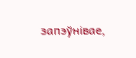запэўнівае,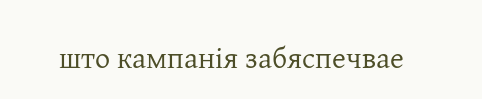што кампанія забяспечвае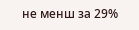не менш за 29%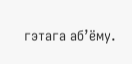гэтага аб’ёму.